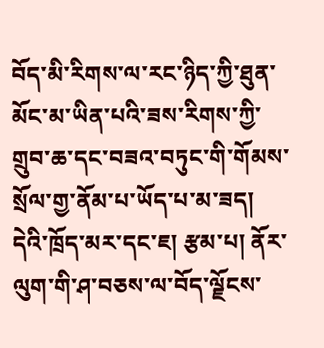བོད་མི་རིགས་ལ་རང་ཉིད་ཀྱི་ཐུན་མོང་མ་ཡིན་པའི་ཟས་རིགས་ཀྱི་གྲུབ་ཆ་དང་བཟའ་བཏུང་གི་གོམས་སྲོལ་གྱ་ནོམ་པ་ཡོད་པ་མ་ཟད། དེའི་ཁྲོད་མར་དང་ཇ། རྩམ་པ། ནོར་ལུག་གི་ཤ་བཅས་ལ་བོད་ལྗོངས་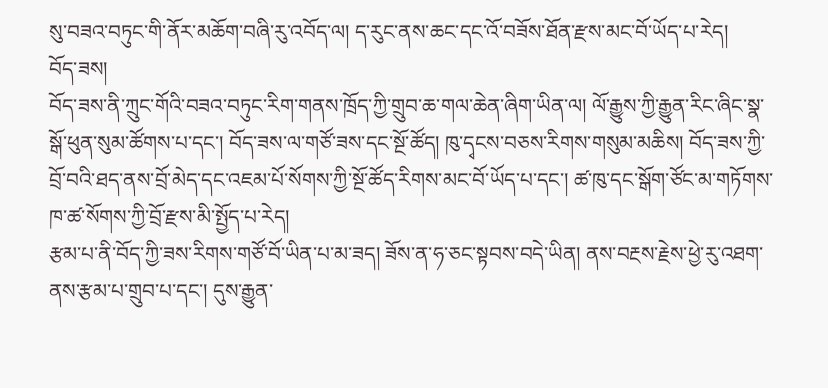སུ་བཟའ་བཏུང་གི་ནོར་མཆོག་བཞི་རུ་འབོད་ལ། ད་རུང་ནས་ཆང་དང་འོ་བཟོས་ཐོན་རྫས་མང་བོ་ཡོད་པ་རེད།
བོད་ཟས།
བོད་ཟས་ནི་ཀྲུང་གོའི་བཟའ་བཏུང་རིག་གནས་ཁྲོད་ཀྱི་གྲུབ་ཆ་གལ་ཆེན་ཞིག་ཡིན་ལ། ལོ་རྒྱུས་ཀྱི་རྒྱུན་རིང་ཞིང་སྣ་སྒོ་ཕུན་སུམ་ཚོགས་པ་དང་། བོད་ཟས་ལ་གཙོ་ཟས་དང་སྔོ་ཚོད། ཁུ་དྭངས་བཅས་རིགས་གསུམ་མཆིས། བོད་ཟས་ཀྱི་བྲོ་བའི་ཐད་ནས་བྲོ་མེད་དང་འཇམ་པོ་སོགས་ཀྱི་སྔོ་ཚོད་རིགས་མང་བོ་ཡོད་པ་དང་། ཚ་ཁུ་དང་སྒོག་ཙོང་མ་གཏོགས་ཁ་ཚ་སོགས་ཀྱི་བྲོ་རྫས་མི་སྤྱོད་པ་རེད།
རྩམ་པ་ནི་བོད་ཀྱི་ཟས་རིགས་གཙོ་བོ་ཡིན་པ་མ་ཟད། ཟོས་ན་ཧ་ཅང་སྟབས་བདེ་ཡིན། ནས་བརྔས་རྗེས་ཕྱེ་རུ་འཐག་ནས་རྩམ་པ་གྲུབ་པ་དང་། དུས་རྒྱུན་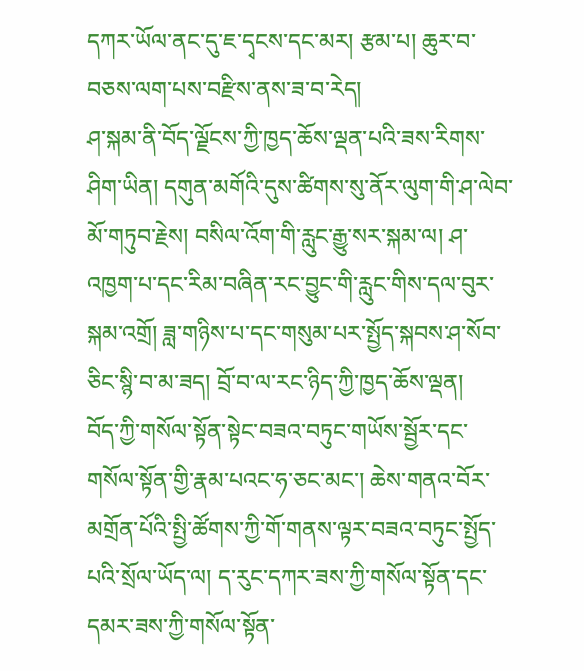དཀར་ཡོལ་ནང་དུ་ཇ་དྭངས་དང་མར། རྩམ་པ། ཆུར་བ་བཅས་ལག་པས་བརྫིས་ནས་ཟ་བ་རེད།
ཤ་སྐམ་ནི་བོད་ལྗོངས་ཀྱི་ཁྱད་ཆོས་ལྡན་པའི་ཟས་རིགས་ཤིག་ཡིན། དགུན་མགོའི་དུས་ཚིགས་སུ་ནོར་ལུག་གི་ཤ་ལེབ་མོ་གཏུབ་རྗེས། བསིལ་འོག་གི་རླུང་རྒྱུ་སར་སྐམ་ལ། ཤ་འཁྱག་པ་དང་རིམ་བཞིན་རང་བྱུང་གི་རླུང་གིས་དལ་བུར་སྐམ་འགྲོ། ཟླ་གཉིས་པ་དང་གསུམ་པར་སྤྱོད་སྐབས་ཤ་སོབ་ཅིང་སྙི་བ་མ་ཟད། བྲོ་བ་ལ་རང་ཉིད་ཀྱི་ཁྱད་ཆོས་ལྡན།
བོད་ཀྱི་གསོལ་སྟོན་སྟེང་བཟའ་བཏུང་གཡོས་སྦྱོར་དང་གསོལ་སྟོན་གྱི་རྣམ་པའང་ཧ་ཅང་མང་། ཆེས་གནའ་བོར་མགྲོན་པོའི་སྤྱི་ཚོགས་ཀྱི་གོ་གནས་ལྟར་བཟའ་བཏུང་སྤྱོད་པའི་སྲོལ་ཡོད་ལ། ད་རུང་དཀར་ཟས་ཀྱི་གསོལ་སྟོན་དང་དམར་ཟས་ཀྱི་གསོལ་སྟོན་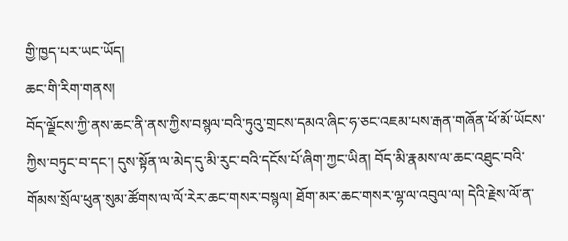གྱི་ཁྱད་པར་ཡང་ཡོད།
ཆང་གི་རིག་གནས།
བོད་ལྗོངས་ཀྱི་ནས་ཆང་ནི་ནས་ཀྱིས་བསྙལ་བའི་ཏུའུ་གྲངས་དམའ་ཞིང་ཧ་ཅང་འཇམ་པས་རྒན་གཞོན་ཕོ་མོ་ཡོངས་ཀྱིས་བཏུང་བ་དང་། དུས་སྟོན་ལ་མེད་དུ་མི་རུང་བའི་དངོས་པོ་ཞིག་ཀྱང་ཡིན། བོད་མི་རྣམས་ལ་ཆང་འཐུང་བའི་གོམས་སྲོལ་ཕུན་སུམ་ཚོགས་ལ་ལོ་རེར་ཆང་གསར་བསྙལ། ཐོག་མར་ཆང་གསར་ལྷ་ལ་འབུལ་ལ། དེའི་རྗེས་ལོ་ན་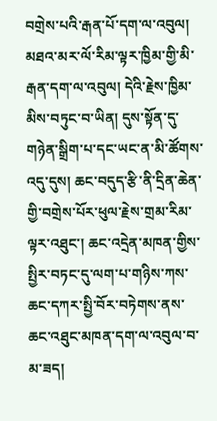བགྲེས་པའི་རྒན་པོ་དག་ལ་འབུལ། མཐའ་མར་ལོ་རིམ་ལྟར་ཁྱིམ་གྱི་མི་རྒན་དག་ལ་འབུལ། དེའི་རྗེས་ཁྱིམ་མིས་བཏུང་བ་ཡིན། དུས་སྟོན་དུ་གཉེན་སྒྲིག་པ་དང་ཡང་ན་མི་ཚོགས་འདུ་དུས། ཆང་བདུད་རྩི་ནི་དྲིན་ཆེན་གྱི་བགྲེས་པོར་ཕུལ་རྗེས་གྲམ་རིམ་ལྟར་འཐུང་། ཆང་འདྲེན་མཁན་གྱིས་སྤྱིར་བཏང་དུ་ལག་པ་གཉིས་ཀས་ཆང་དཀར་སྤྱི་བོར་བཏེགས་ནས་ཆང་འཐུང་མཁན་དག་ལ་འབུལ་བ་མ་ཟད།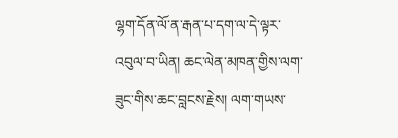ལྷག་དོན་ལོ་ན་རྒན་པ་དག་ལ་དེ་ལྟར་འབུལ་བ་ཡིན། ཆང་ལེན་མཁན་གྱིས་ལག་ཟུང་གིས་ཆང་བླངས་རྗེས། ལག་གཡས་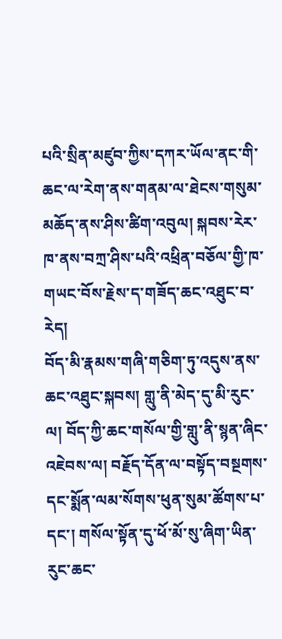པའི་སྲིན་མཛུབ་ཀྱིས་དཀར་ཡོལ་ནང་གི་ཆང་ལ་རེག་ནས་གནམ་ལ་ཐེངས་གསུམ་མཆོད་ནས་ཤིས་ཚིག་འབུལ། སྐབས་རེར་ཁ་ནས་བཀྲ་ཤིས་པའི་འཕྲིན་བཅོལ་གྱི་ཁ་གཡང་བོས་རྗེས་ད་གཟོད་ཆང་འཐུང་བ་རེད།
བོད་མི་རྣམས་གཞི་གཅིག་ཏུ་འདུས་ནས་ཆང་འཐུང་སྐབས། གླུ་ནི་མེད་དུ་མི་རུང་ལ། བོད་ཀྱི་ཆང་གསོལ་གྱི་གླུ་ནི་སྙན་ཞིང་འཇེབས་ལ། བརྗོད་དོན་ལ་བསྟོད་བསྔགས་དང་སྨོན་ལམ་སོགས་ཕུན་སུམ་ཚོགས་པ་དང་། གསོལ་སྟོན་དུ་ཕོ་མོ་སུ་ཞིག་ཡིན་རུང་ཆང་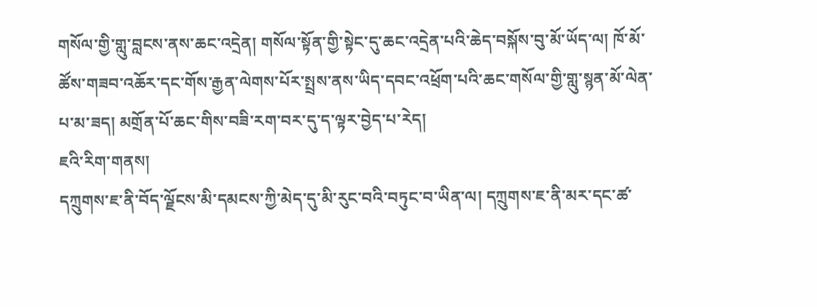གསོལ་གྱི་གླུ་བླངས་ནས་ཆང་འདྲེན། གསོལ་སྟོན་གྱི་སྟེང་དུ་ཆང་འདྲེན་པའི་ཆེད་བསྐོས་བུ་མོ་ཡོད་ལ། ཁོ་མོ་ཚོས་གཟབ་འཆོར་དང་གོས་རྒྱན་ལེགས་པོར་སྤྲས་ནས་ཡིད་དབང་འཕྲོག་པའི་ཆང་གསོལ་གྱི་གླུ་སྙན་མོ་ལེན་པ་མ་ཟད། མགྲོན་པོ་ཆང་གིས་བཟི་རག་བར་དུ་ད་ལྟར་བྱེད་པ་རེད།
ཇའི་རིག་གནས།
དཀྲུགས་ཇ་ནི་བོད་ལྗོངས་མི་དམངས་ཀྱི་མེད་དུ་མི་རུང་བའི་བཏུང་བ་ཡིན་ལ། དཀྲུགས་ཇ་ནི་མར་དང་ཚ་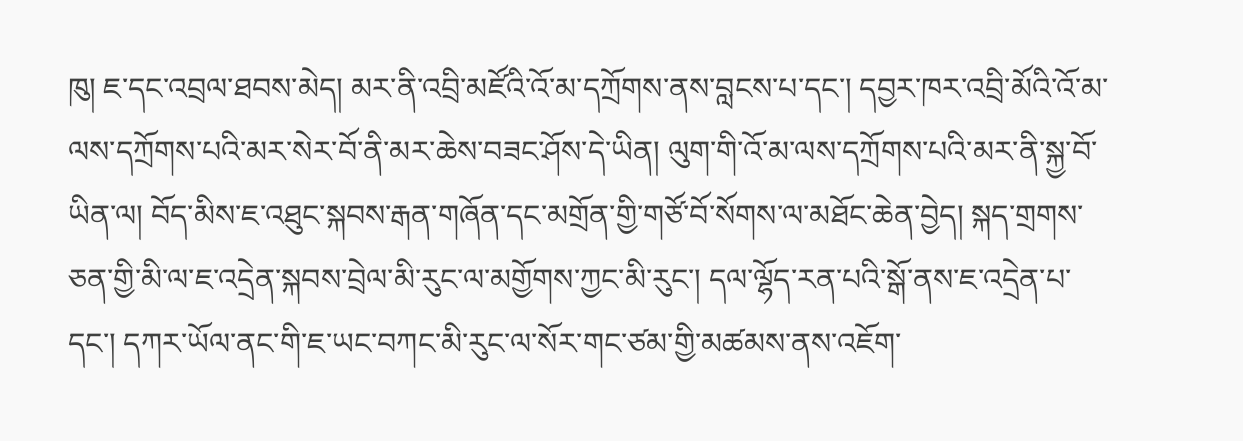ཁུ། ཇ་དང་འབྲལ་ཐབས་མེད། མར་ནི་འབྲི་མཛོའི་འོ་མ་དཀྲོགས་ནས་བླངས་པ་དང་། དབྱར་ཁར་འབྲི་མོའི་འོ་མ་ལས་དཀྲོགས་པའི་མར་སེར་བོ་ནི་མར་ཆེས་བཟང་ཤོས་དེ་ཡིན། ལུག་གི་འོ་མ་ལས་དཀྲོགས་པའི་མར་ནི་སྐྱ་བོ་ཡིན་ལ། བོད་མིས་ཇ་འཐུང་སྐབས་རྒན་གཞོན་དང་མགྲོན་གྱི་གཙོ་བོ་སོགས་ལ་མཐོང་ཆེན་བྱེད། སྐད་གྲགས་ཅན་གྱི་མི་ལ་ཇ་འདྲེན་སྐབས་བྲེལ་མི་རུང་ལ་མགྱོགས་ཀྱང་མི་རུང་། དལ་ལྷོད་རན་པའི་སྒོ་ནས་ཇ་འདྲེན་པ་དང་། དཀར་ཡོལ་ནང་གི་ཇ་ཡང་བཀང་མི་རུང་ལ་སོར་གང་ཙམ་གྱི་མཚམས་ནས་འཇོག་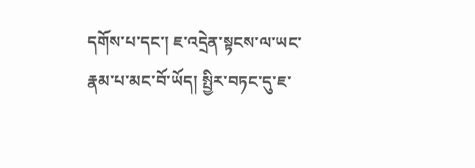དགོས་པ་དང་། ཇ་འདྲེན་སྟངས་ལ་ཡང་རྣམ་པ་མང་བོ་ཡོད། སྤྱིར་བཏང་དུ་ཇ་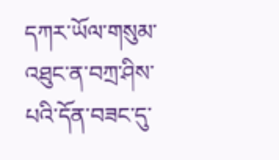དཀར་ཡོལ་གསུམ་འཐུང་ན་བཀྲ་ཤིས་པའི་དོན་བཟང་དུ་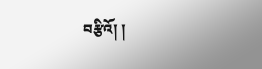བརྩིའོ། །